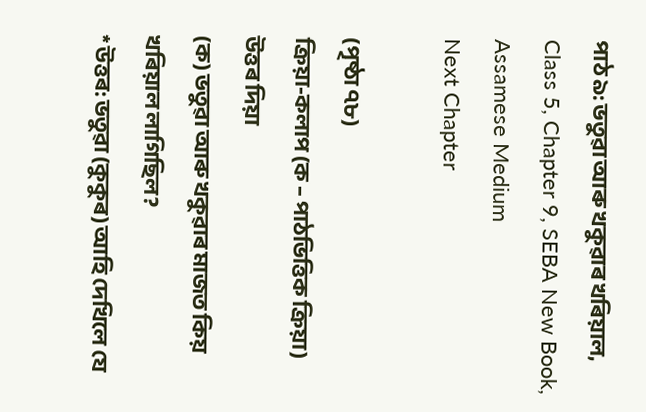পাঠ ৯: ভতুৱা আৰু খকুৱাৰ খৰিয়াল, Class 5, Chapter 9, SEBA New Book, Assamese Medium
Next Chapter

(পৃষ্ঠা ৭৮)
ক্ৰিয়া-কলাপ (ক – পাঠভিত্তিক ক্রিয়া)
উত্তৰ দিয়া
(ক) ভতুৱা আৰু খকুৱাৰ মাজত কিয় খৰিয়াল লাগিছিল?
* উত্তৰ: ভতুৱা (কুকুৰ) আহি দেখিলে যে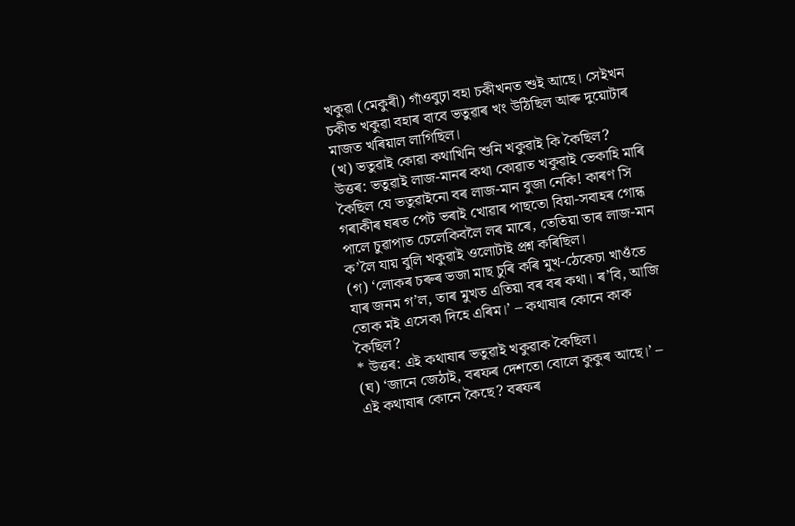খকুৱা (মেকুৰী) গাঁওবুঢ়া বহা চকীখনত শুই আছে। সেইখন চকীত খকুৱা বহাৰ বাবে ভতুৱাৰ খং উঠিছিল আৰু দুয়োটাৰ মাজত খৰিয়াল লাগিছিল।
(খ) ভতুৱাই কোৱা কথাখিনি শুনি খকুৱাই কি কৈছিল?
উত্তৰ: ভতুৱাই লাজ-মানৰ কথা কোৱাত খকুৱাই ভেকাহি মাৰি কৈছিল যে ভতুৱাইনো বৰ লাজ-মান বুজা নেকি! কাৰণ সি গৰাকীৰ ঘৰত পেট ভৰাই খোৱাৰ পাছতো বিয়া-সবাহৰ গোন্ধ পালে চুৱাপাত চেলেকিবলৈ লৰ মাৰে, তেতিয়া তাৰ লাজ-মান ক’লৈ যায় বুলি খকুৱাই ওলোটাই প্ৰশ্ন কৰিছিল।
(গ) ‘লোকৰ চৰুৰ ভজা মাছ চুৰি কৰি মুখ-ঠেকেচা খাওঁতে যাৰ জনম গ’ল, তাৰ মুখত এতিয়া বৰ বৰ কথা। ৰ’বি, আজি তোক মই এসেকা দিহে এৰিম।’ – কথাষাৰ কোনে কাক কৈছিল?
* উত্তৰ: এই কথাষাৰ ভতুৱাই খকুৱাক কৈছিল।
(ঘ) ‘জানে জেঠাই, বৰফৰ দেশতো বোলে কুকুৰ আছে।’ – এই কথাষাৰ কোনে কৈছে? বৰফৰ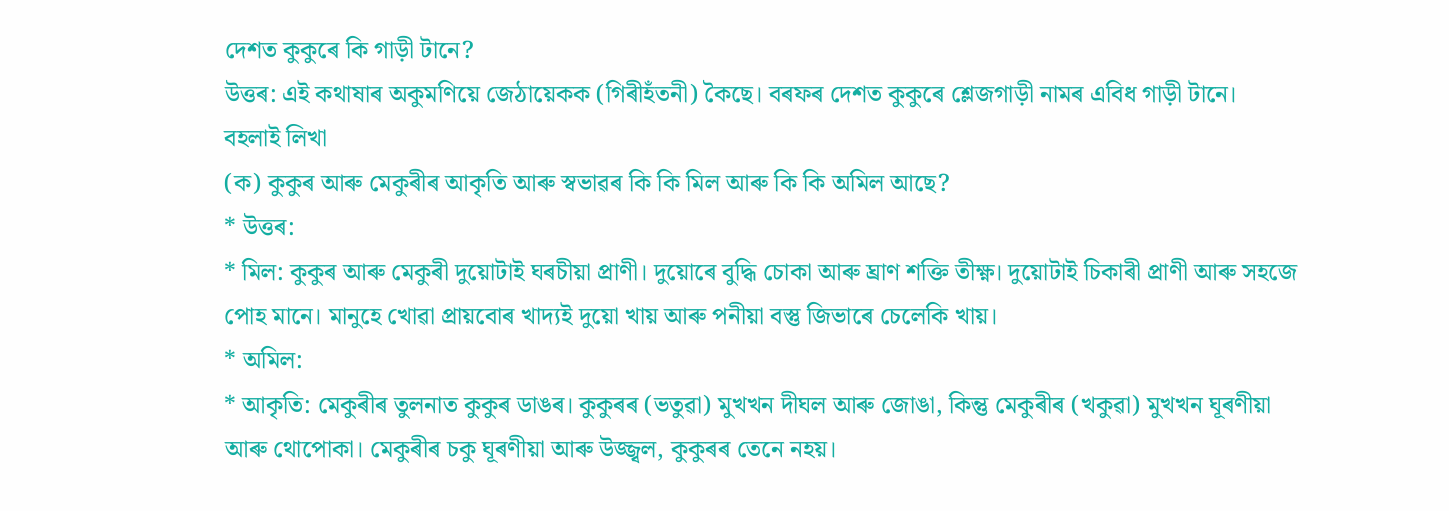দেশত কুকুৰে কি গাড়ী টানে?
উত্তৰ: এই কথাষাৰ অকুমণিয়ে জেঠায়েকক (গিৰীহঁতনী) কৈছে। বৰফৰ দেশত কুকুৰে শ্লেজগাড়ী নামৰ এবিধ গাড়ী টানে।
বহলাই লিখা
(ক) কুকুৰ আৰু মেকুৰীৰ আকৃতি আৰু স্বভাৱৰ কি কি মিল আৰু কি কি অমিল আছে?
* উত্তৰ:
* মিল: কুকুৰ আৰু মেকুৰী দুয়োটাই ঘৰচীয়া প্ৰাণী। দুয়োৰে বুদ্ধি চোকা আৰু ঘ্ৰাণ শক্তি তীক্ষ্ণ। দুয়োটাই চিকাৰী প্ৰাণী আৰু সহজে পোহ মানে। মানুহে খোৱা প্ৰায়বোৰ খাদ্যই দুয়ো খায় আৰু পনীয়া বস্তু জিভাৰে চেলেকি খায়।
* অমিল:
* আকৃতি: মেকুৰীৰ তুলনাত কুকুৰ ডাঙৰ। কুকুৰৰ (ভতুৱা) মুখখন দীঘল আৰু জোঙা, কিন্তু মেকুৰীৰ (খকুৱা) মুখখন ঘূৰণীয়া আৰু থোপোকা। মেকুৰীৰ চকু ঘূৰণীয়া আৰু উজ্জ্বল, কুকুৰৰ তেনে নহয়।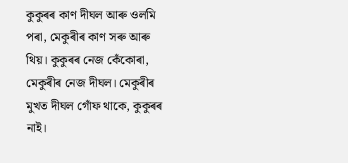কুকুৰৰ কাণ দীঘল আৰু ওলমি পৰা, মেকুৰীৰ কাণ সৰু আৰু থিয়। কুকুৰৰ নেজ কেঁকোৰা, মেকুৰীৰ নেজ দীঘল। মেকুৰীৰ মুখত দীঘল গোঁফ থাকে, কুকুৰৰ নাই।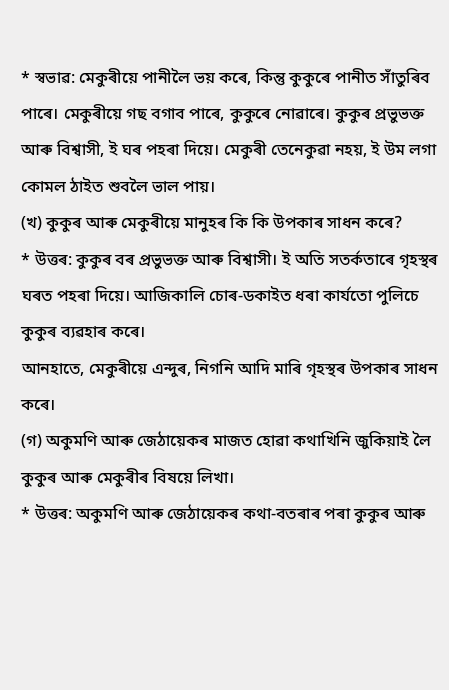* স্বভাৱ: মেকুৰীয়ে পানীলৈ ভয় কৰে, কিন্তু কুকুৰে পানীত সাঁতুৰিব পাৰে। মেকুৰীয়ে গছ বগাব পাৰে, কুকুৰে নোৱাৰে। কুকুৰ প্ৰভুভক্ত আৰু বিশ্বাসী, ই ঘৰ পহৰা দিয়ে। মেকুৰী তেনেকুৱা নহয়, ই উম লগা কোমল ঠাইত শুবলৈ ভাল পায়।
(খ) কুকুৰ আৰু মেকুৰীয়ে মানুহৰ কি কি উপকাৰ সাধন কৰে?
* উত্তৰ: কুকুৰ বৰ প্ৰভুভক্ত আৰু বিশ্বাসী। ই অতি সতৰ্কতাৰে গৃহস্থৰ ঘৰত পহৰা দিয়ে। আজিকালি চোৰ-ডকাইত ধৰা কাৰ্যতো পুলিচে কুকুৰ ব্যৱহাৰ কৰে।
আনহাতে, মেকুৰীয়ে এন্দুৰ, নিগনি আদি মাৰি গৃহস্থৰ উপকাৰ সাধন কৰে।
(গ) অকুমণি আৰু জেঠায়েকৰ মাজত হোৱা কথাখিনি জুকিয়াই লৈ কুকুৰ আৰু মেকুৰীৰ বিষয়ে লিখা।
* উত্তৰ: অকুমণি আৰু জেঠায়েকৰ কথা-বতৰাৰ পৰা কুকুৰ আৰু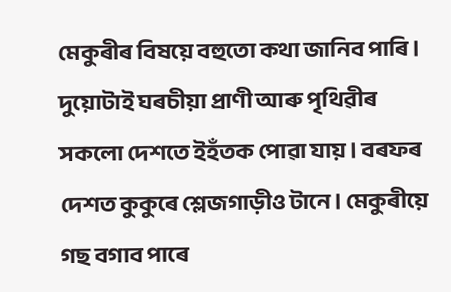মেকুৰীৰ বিষয়ে বহুতো কথা জানিব পাৰি। দুয়োটাই ঘৰচীয়া প্ৰাণী আৰু পৃথিৱীৰ সকলো দেশতে ইহঁতক পোৱা যায়। বৰফৰ দেশত কুকুৰে শ্লেজগাড়ীও টানে। মেকুৰীয়ে গছ বগাব পাৰে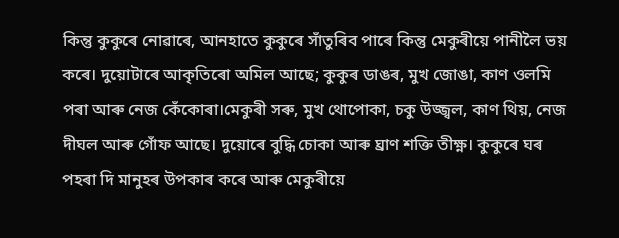কিন্তু কুকুৰে নোৱাৰে, আনহাতে কুকুৰে সাঁতুৰিব পাৰে কিন্তু মেকুৰীয়ে পানীলৈ ভয় কৰে। দুয়োটাৰে আকৃতিৰো অমিল আছে; কুকুৰ ডাঙৰ, মুখ জোঙা, কাণ ওলমি পৰা আৰু নেজ কেঁকোৰা।মেকুৰী সৰু, মুখ থোপোকা, চকু উজ্জ্বল, কাণ থিয়, নেজ দীঘল আৰু গোঁফ আছে। দুয়োৰে বুদ্ধি চোকা আৰু ঘ্ৰাণ শক্তি তীক্ষ্ণ। কুকুৰে ঘৰ পহৰা দি মানুহৰ উপকাৰ কৰে আৰু মেকুৰীয়ে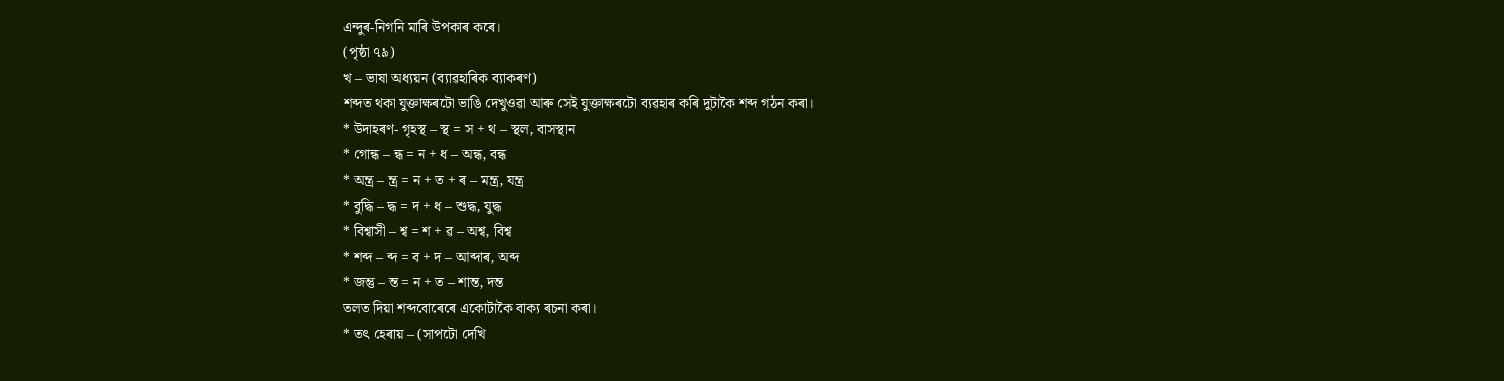এন্দুৰ-নিগনি মাৰি উপকাৰ কৰে।
(পৃষ্ঠা ৭৯)
খ – ভাষা অধ্যয়ন (ব্যাৱহাৰিক ব্যাকৰণ)
শব্দত থকা যুক্তাক্ষৰটো ভাঙি দেখুওৱা আৰু সেই যুক্তাক্ষৰটো ব্যৱহাৰ কৰি দুটাকৈ শব্দ গঠন কৰা।
* উদাহৰণ- গৃহস্থ – স্থ = স + থ – স্থল, বাসস্থান
* গোন্ধ – ন্ধ = ন + ধ – অন্ধ, বন্ধ
* অন্ত্র – ন্ত্র = ন + ত + ৰ – মন্ত্ৰ, যন্ত্ৰ
* বুদ্ধি – দ্ধ = দ + ধ – শুদ্ধ, যুদ্ধ
* বিশ্বাসী – শ্ব = শ + ৱ – অশ্ব, বিশ্ব
* শব্দ – ব্দ = ব + দ – আব্দাৰ, অব্দ
* জন্তু – ন্ত = ন + ত – শান্ত, দন্ত
তলত দিয়া শব্দবোৰেৰে একোটাকৈ বাক্য ৰচনা কৰা।
* তৎ হেৰায় – (সাপটো দেখি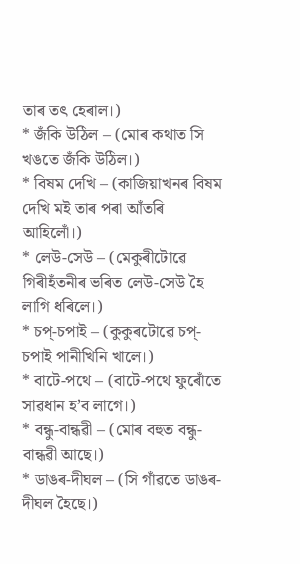তাৰ তৎ হেৰাল।)
* জঁকি উঠিল – (মোৰ কথাত সি খঙতে জঁকি উঠিল।)
* বিষম দেখি – (কাজিয়াখনৰ বিষম দেখি মই তাৰ পৰা আঁতৰি আহিলোঁ।)
* লেউ-সেউ – (মেকুৰীটোৱে গিৰীহঁতনীৰ ভৰিত লেউ-সেউ হৈ লাগি ধৰিলে।)
* চপ্-চপাই – (কুকুৰটোৱে চপ্-চপাই পানীখিনি খালে।)
* বাটে-পথে – (বাটে-পথে ফুৰোঁতে সাৱধান হ’ব লাগে।)
* বন্ধু-বান্ধৱী – (মোৰ বহুত বন্ধু-বান্ধৱী আছে।)
* ডাঙৰ-দীঘল – (সি গাঁৱতে ডাঙৰ-দীঘল হৈছে।)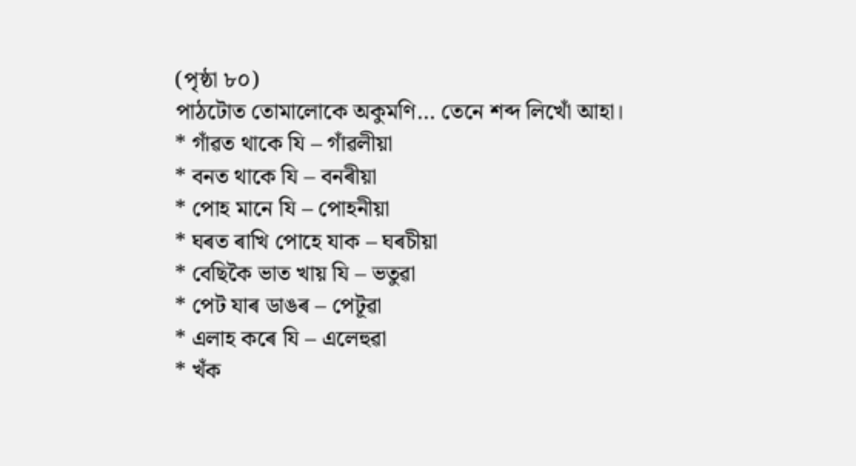(পৃষ্ঠা ৮০)
পাঠটোত তোমালোকে অকুমণি… তেনে শব্দ লিখোঁ আহা।
* গাঁৱত থাকে যি – গাঁৱলীয়া
* বনত থাকে যি – বনৰীয়া
* পোহ মানে যি – পোহনীয়া
* ঘৰত ৰাখি পোহে যাক – ঘৰচীয়া
* বেছিকৈ ভাত খায় যি – ভতুৱা
* পেট যাৰ ডাঙৰ – পেটূৱা
* এলাহ কৰে যি – এলেহুৱা
* খঁক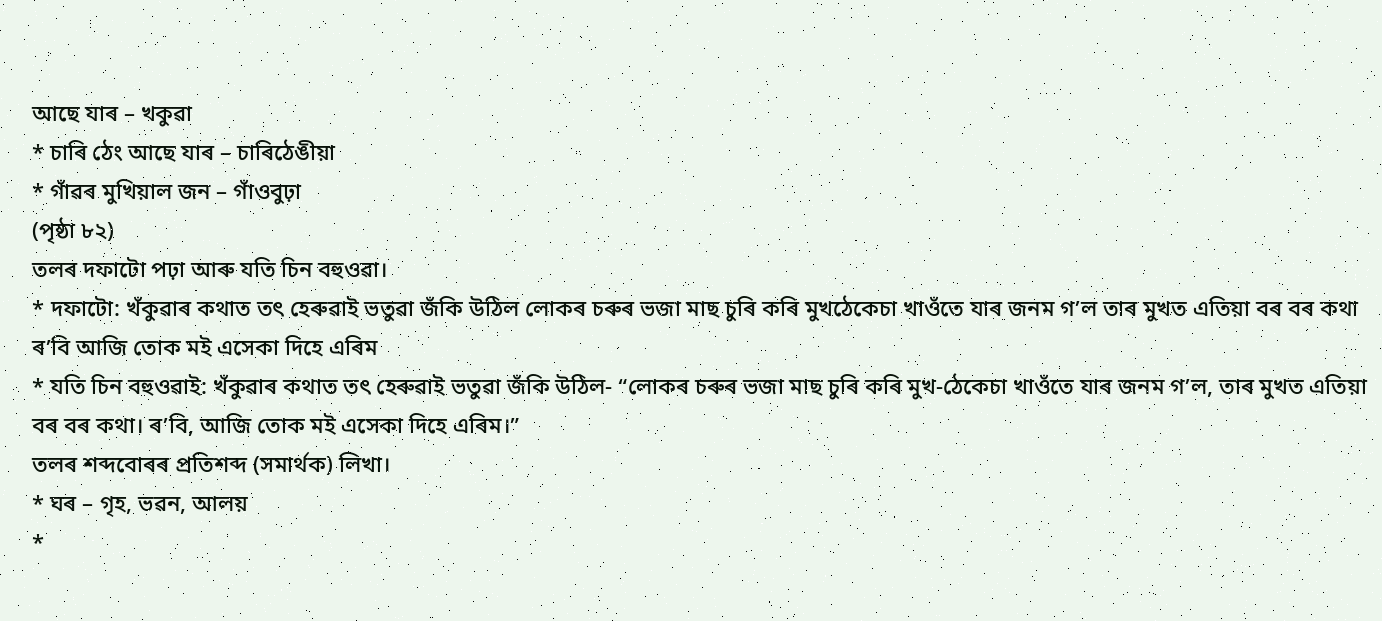আছে যাৰ – খকুৱা
* চাৰি ঠেং আছে যাৰ – চাৰিঠেঙীয়া
* গাঁৱৰ মুখিয়াল জন – গাঁওবুঢ়া
(পৃষ্ঠা ৮২)
তলৰ দফাটো পঢ়া আৰু যতি চিন বহুওৱা।
* দফাটো: খঁকুৱাৰ কথাত তৎ হেৰুৱাই ভতুৱা জঁকি উঠিল লোকৰ চৰুৰ ভজা মাছ চুৰি কৰি মুখঠেকেচা খাওঁতে যাৰ জনম গ’ল তাৰ মুখত এতিয়া বৰ বৰ কথা ৰ’বি আজি তোক মই এসেকা দিহে এৰিম
* যতি চিন বহুওৱাই: খঁকুৱাৰ কথাত তৎ হেৰুৱাই ভতুৱা জঁকি উঠিল- “লোকৰ চৰুৰ ভজা মাছ চুৰি কৰি মুখ-ঠেকেচা খাওঁতে যাৰ জনম গ’ল, তাৰ মুখত এতিয়া বৰ বৰ কথা। ৰ’বি, আজি তোক মই এসেকা দিহে এৰিম।”
তলৰ শব্দবোৰৰ প্ৰতিশব্দ (সমাৰ্থক) লিখা।
* ঘৰ – গৃহ, ভৱন, আলয়
*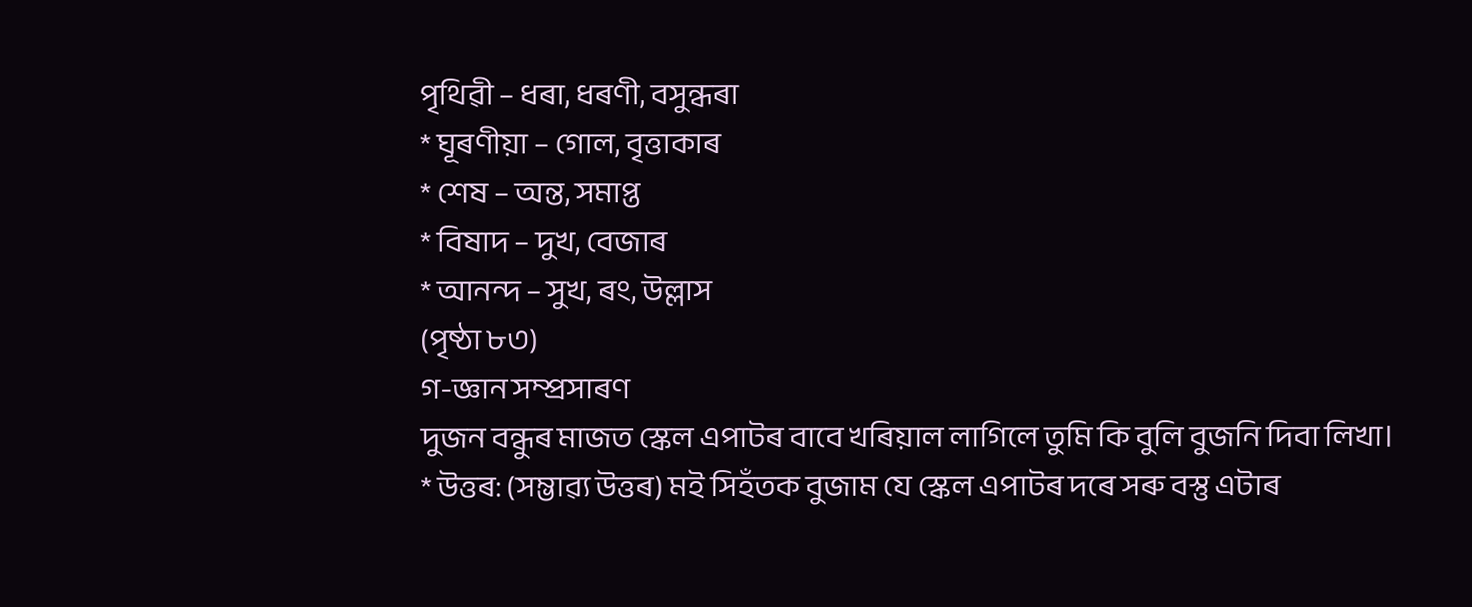পৃথিৱী – ধৰা, ধৰণী, বসুন্ধৰা
* ঘূৰণীয়া – গোল, বৃত্তাকাৰ
* শেষ – অন্ত, সমাপ্ত
* বিষাদ – দুখ, বেজাৰ
* আনন্দ – সুখ, ৰং, উল্লাস
(পৃষ্ঠা ৮৩)
গ-জ্ঞান সম্প্ৰসাৰণ
দুজন বন্ধুৰ মাজত স্কেল এপাটৰ বাবে খৰিয়াল লাগিলে তুমি কি বুলি বুজনি দিবা লিখা।
* উত্তৰ: (সম্ভাৱ্য উত্তৰ) মই সিহঁতক বুজাম যে স্কেল এপাটৰ দৰে সৰু বস্তু এটাৰ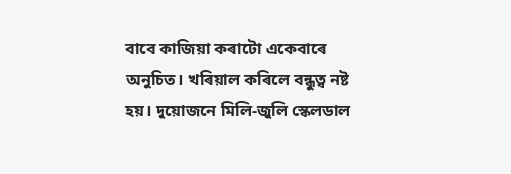বাবে কাজিয়া কৰাটো একেবাৰে অনুচিত। খৰিয়াল কৰিলে বন্ধুত্ব নষ্ট হয়। দুয়োজনে মিলি-জুলি স্কেলডাল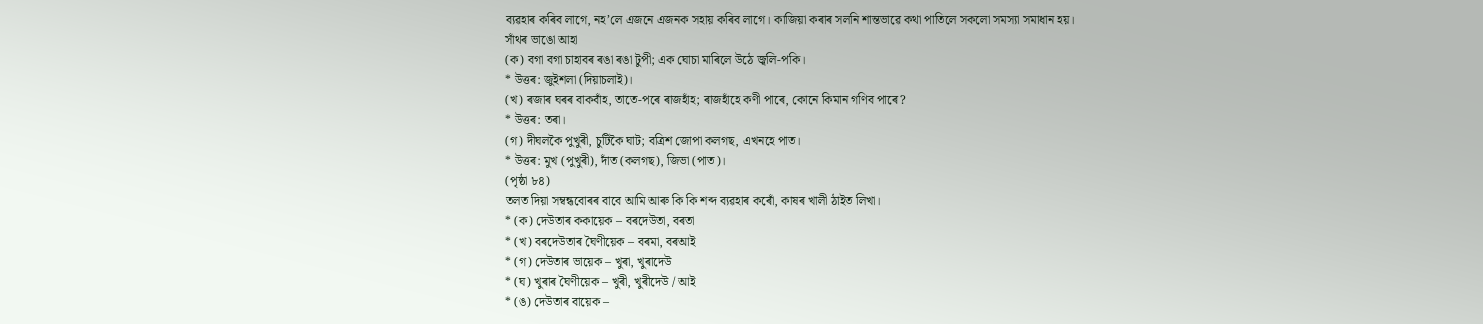ব্যৱহাৰ কৰিব লাগে, নহ’লে এজনে এজনক সহায় কৰিব লাগে। কাজিয়া কৰাৰ সলনি শান্তভাৱে কথা পাতিলে সকলো সমস্যা সমাধান হয়।
সাঁথৰ ভাঙো আহা
(ক) বগা বগা চাহাবৰ ৰঙা ৰঙা টুপী; এক ঘোচা মাৰিলে উঠে জ্বলি-পকি।
* উত্তৰ: জুইশলা (দিয়াচলাই)।
(খ) ৰজাৰ ঘৰৰ বাকবাঁহ, তাতে-পৰে ৰাজহাঁহ; ৰাজহাঁহে কণী পাৰে, কোনে কিমান গণিব পাৰে?
* উত্তৰ: তৰা।
(গ) দীঘলকৈ পুখুৰী, চুটিকৈ ঘাট; বত্ৰিশ জোপা কলগছ, এখনহে পাত।
* উত্তৰ: মুখ (পুখুৰী), দাঁত (কলগছ), জিভা (পাত)।
(পৃষ্ঠা ৮৪)
তলত দিয়া সম্বন্ধবোৰৰ বাবে আমি আৰু কি কি শব্দ ব্যৱহাৰ কৰোঁ, কাষৰ খালী ঠাইত লিখা।
* (ক) দেউতাৰ ককায়েক – বৰদেউতা, বৰতা
* (খ) বৰদেউতাৰ ঘৈণীয়েক – বৰমা, বৰআই
* (গ) দেউতাৰ ভায়েক – খুৰা, খুৰাদেউ
* (ঘ) খুৰাৰ ঘৈণীয়েক – খুৰী, খুৰীদেউ / আই
* (ঙ) দেউতাৰ বায়েক –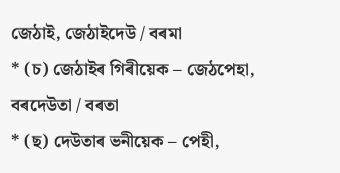জেঠাই, জেঠাইদেউ / বৰমা
* (চ) জেঠাইৰ গিৰীয়েক – জেঠপেহা, বৰদেউতা / বৰতা
* (ছ) দেউতাৰ ভনীয়েক – পেহী,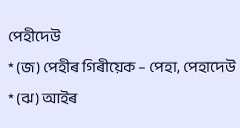পেহীদেউ
* (জ) পেহীৰ গিৰীয়েক – পেহা, পেহাদেউ
* (ঝ) আইৰ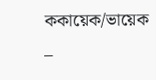ককায়েক/ভায়েক –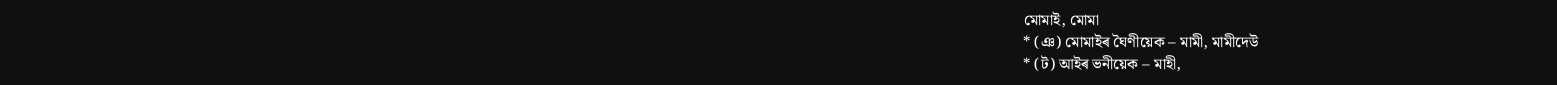মোমাই, মোমা
* (ঞ) মোমাইৰ ঘৈণীয়েক – মামী, মামীদেউ
* (ট) আইৰ ভনীয়েক – মাহী,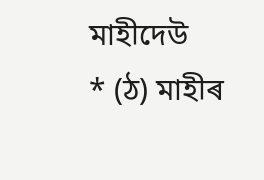মাহীদেউ
* (ঠ) মাহীৰ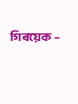গিৰয়েক –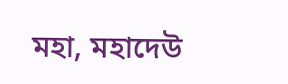মহা, মহাদেউ